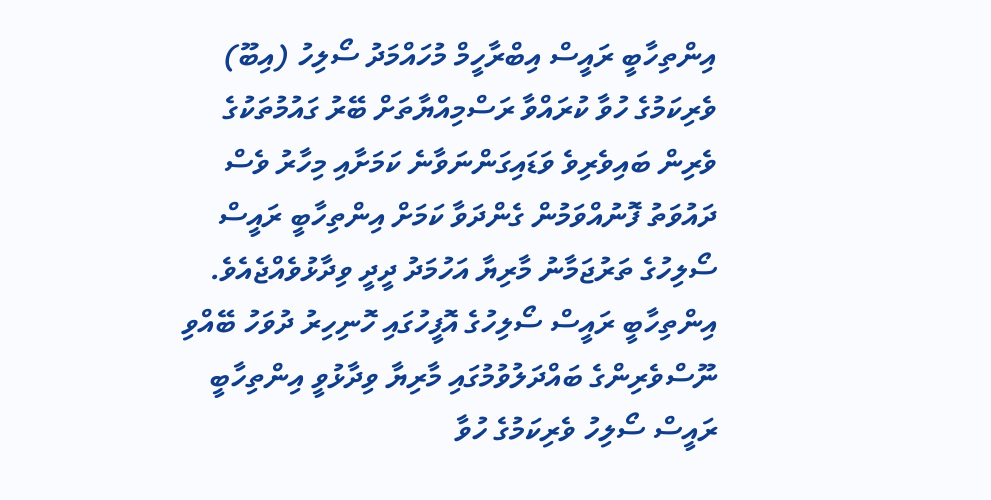އިންތިހާބީ ރައީސް އިބްރާހީމް މުހައްމަދު ސޯލިހު (އިބޫ) ވެރިކަމުގެ ހުވާ ކުރައްވާ ރަސްމިއްޔާތަށް ބޭރު ގައުމުތަކުގެ ވެރިން ބައިވެރިވެ ވަޑައިގަންނަވާނެ ކަމަށާއި މިހާރު ވެސް ދައުވަތު ފޮނުއްވަމުން ގެންދަވާ ކަމަށް އިންތިހާބީ ރައީސް ސޯލިހުގެ ތަރުޖަމާނު މާރިޔާ އަހުމަދު ދީދީ ވިދާޅުވެއްޖެއެވެ.
އިންތިހާބީ ރައީސް ސޯލިހުގެ އޮފީހުގައި ހޮނިހިރު ދުވަހު ބޭއްވި ނޫސްވެރިންގެ ބައްދަލުވުމުގައި މާރިޔާ ވިދާޅުވީ އިންތިހާބީ ރައީސް ސޯލިހު ވެރިކަމުގެ ހުވާ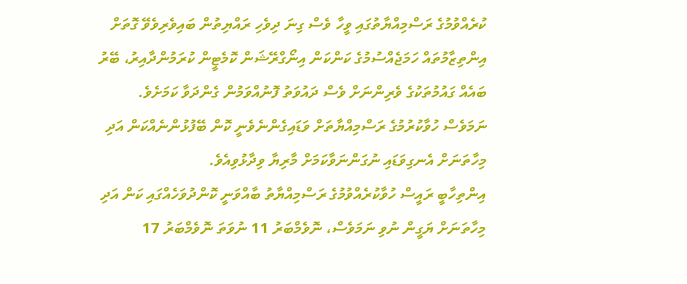ކުރެއްވުމުގެ ރަސްމިއްޔާތުގައި ވީހާ ވެސް ގިނަ ދިވެހި ރައްޔިތުން ބައިވެރިވެވޭ ގޮތަށް އިންތިޒާމުތައް ހަމަޖެއްސުމުގެ ކަންކަން އިނޯގްރޭޝަން ކޮމެޓީން ކުރަމުންދާއިރު، ބޭރު ބައެއް ގައުމުތަކުގެ ވެރިންނަށް ވެސް ދައުވަތު ފޮނުއްވަމުން ގެންދަވާ ކަމަށެވެ.
ނަމަވެސް ހުވާކުރުމުގެ ރަސްމިއްޔާތަށް ވަޑައިގެންނެވެނީ ކޮން ބޭފުޅުންނެއްކަން އަދި މިހާތަނަށް އެނގިވަޑައި ނުގަންނަވާކަމަށް މާރިޔާ ވިދާޅުވިއެވެ.
އިންތިހާބީ ރައީސް ހުވާކުރެއްވުމުގެ ރަސްމިއްޔާތު ބާއްވަނީ ކޮންދުވަހެއްގައި ކަން އަދި މިހާތަނަށް ޔަގީން ނުވި ނަމަވެސް، ނޮވެމްބަރު 11 ނުވަތަ ނޮވެމްބަރު 17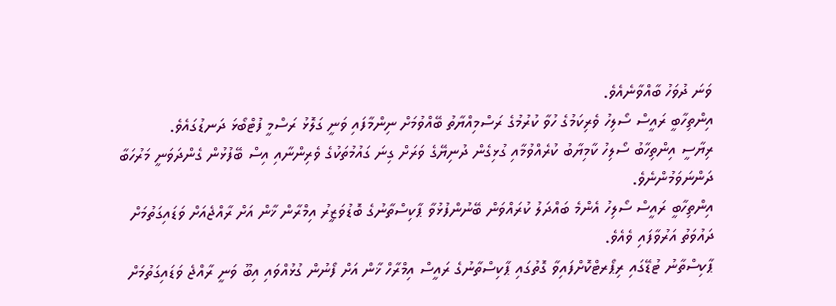ވަނަ ދުވަހު ބާއްވާނެއެވެ.
އިންތިހާބީ ރައީސް ސޯލިހު ވެރިކަމުގެ ހުވާ ކުރުމުގެ ރަސްމިއްޔާތު ބޭއްވުމަށް ނިންމާފައި ވަނީ ގަލޮޅު ރަސްމީ ފުޓްބޯޅަ ދަނޑުގައެވެ.
ރިޔާސީ އިންތިހާބު ސޯލިހު ކާމިޔާބު ކުރެއްވުމާއި ގުޅިގެން ދުނިޔޭގެ ވަރަށް ގިނަ ގައުމުތަކުގެ ވެރިންނާއި އިސް ބޭފުޅުން ގެންދަވަނީ މަރުހަބާ ދަންނަވަމުންނެވެ.
އިންތިހާބީ ރައީސް ސޯލިހު އެންމެ ބައްދަލު ކުރައްވަން ބޭނުންފުޅުވާ ޕާކިސްތާނުގެ ބޮޑުވަޒީރު އިމްރާން ޚާން އަށް ރާއްޖެއަށް ވަޑައިގަތުމަށް ދައުވަތު އަރުވާފައި ވެއެވެ.
ޕާކިސްތާނު ޓުޑޭގައި ރިޕޯރޓްކޮށްފައިވާ ގޮތުގައި ޕާކިސްތާނުގެ ރައީސް އިމްރާހް ޚާން އަށް ފޯނުން ގުޅުއްވައި އިބޫ ވަނީ ރާއްޖެ ވަޑައިގަތުމަށް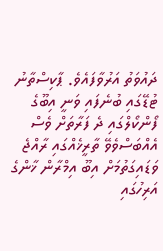ދައުވަތު އަރުވާފައެވެ. ޕާކިސްތާނު ޓުޑޭގައި ބުނެފައި ވަނީ އިބޫގެ ފޯންކޯލްގައި ދެ ފަރާތަށް ވެސް އެއްބަސްވެވޭ ތާރީޚެއްގައި ރާއްޖެ ވަޑައިގަތުމަށް އިބޫ އިމްރާން ޚާންގެ އަރިހުގައި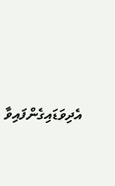އެދިވަޑައިގެންފައިވާ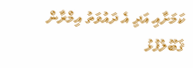ކަމަށާއި އަދި އެ ދައުވަތު އިމްރާން ޤަބޫލުފުޅު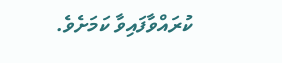ކުރައްވާފައިވާ ކަމަށެވެ.